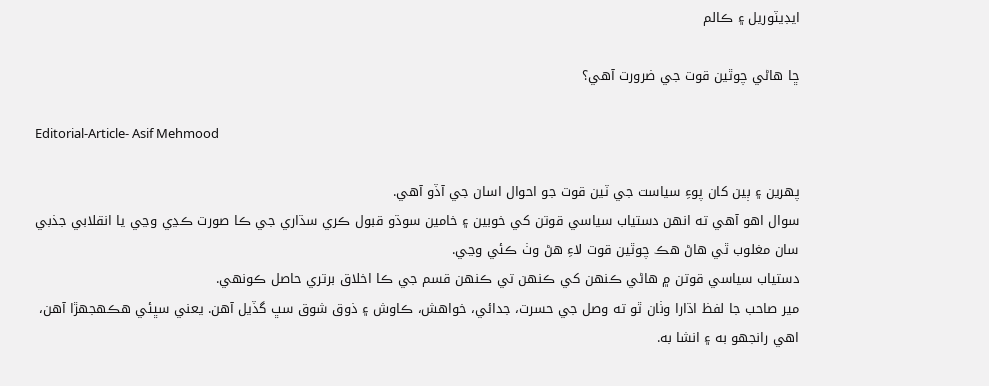ايڊيٽوريل ۽ ڪالم

ڇا هاڻي چوٿين قوت جي ضرورت آهي؟

Editorial-Article- Asif Mehmood

پهرين ۽ ٻين کان پوءِ سياست جي ٽين قوت جو احوال اسان جي آڏو آهي.
سوال اهو آهي ته انهن دستياب سياسي قوتن کي خوبين ۽ خامين سوڌو قبول ڪري سڌاري جي ڪا صورت ڪڍي وڃي يا انقلابي جذبي سان مغلوب ٿي هاڻ هڪ چوٿين قوت لاءِ هڻ وٺ ڪئي وڃي.
دستياب سياسي قوتن ۾ هاڻي ڪنهن کي ڪنهن تي ڪنهن قسم جي ڪا اخلاق برتري حاصل ڪونهي.
مير صاحب جا لفظ اڌارا وٺان ٿو ته وصل جي حسرت، جدائي، خواهش، ڪاوش ۽ ذوق شوق سڀ گڏيل آهن. يعني سڀئي هڪهجهڙا آهن، اهي رانجهو به ۽ انشا به.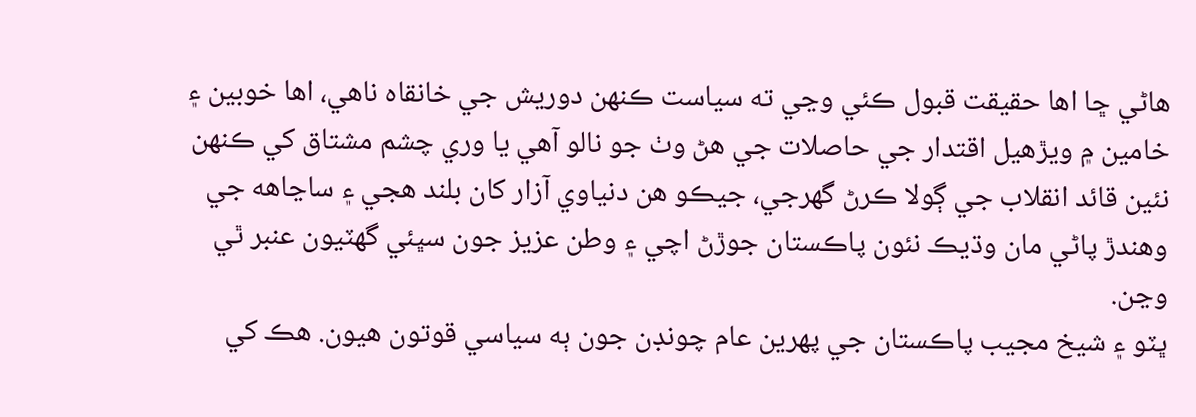هاڻي ڇا اها حقيقت قبول ڪئي وڃي ته سياست ڪنهن دوريش جي خانقاه ناهي، اها خوبين ۽ خامين ۾ ويڙهيل اقتدار جي حاصلات جي هڻ وٺ جو نالو آهي يا وري چشم مشتاق کي ڪنهن نئين قائد انقلاب جي ڳولا ڪرڻ گهرجي، جيڪو هن دنياوي آزار کان بلند هجي ۽ ساڃاهه جي وهندڙ پاڻي مان وڌيڪ نئون پاڪستان جوڙڻ اچي ۽ وطن عزيز جون سڀئي گهٽيون عنبر ٿي وڃن.
ڀٽو ۽ شيخ مجيب پاڪستان جي پهرين عام چونڊن جون ٻه سياسي قوتون هيون. هڪ کي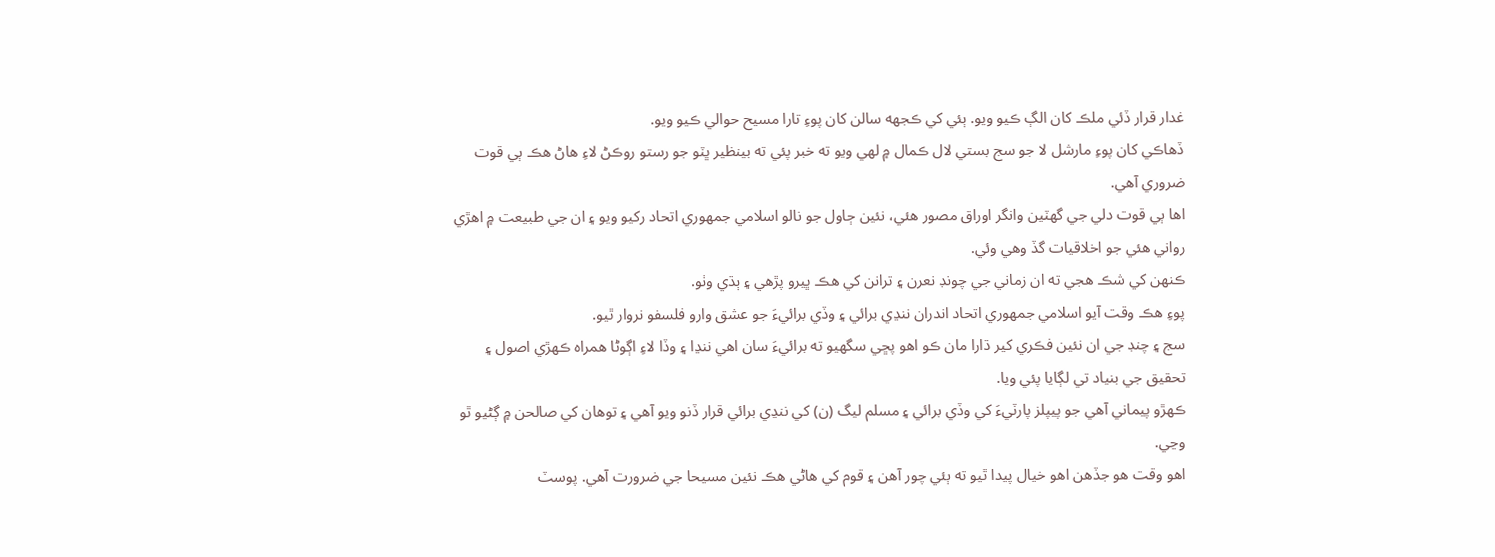غدار قرار ڏئي ملڪ کان الڳ ڪيو ويو. ٻئي کي ڪجهه سالن کان پوءِ تارا مسيح حوالي ڪيو ويو.
ڏهاڪي کان پوءِ مارشل لا جو سج بستي لال ڪمال ۾ لهي ويو ته خبر پئي ته بينظير ڀٽو جو رستو روڪڻ لاءِ هاڻ هڪ ٻي قوت ضروري آهي.
اها ٻي قوت دلي جي گهٽين وانگر اوراق مصور هئي، نئين ڄاول جو نالو اسلامي جمهوري اتحاد رکيو ويو ۽ ان جي طبيعت ۾ اهڙي رواني هئي جو اخلاقيات گڏ وهي وئي.
ڪنهن کي شڪ هجي ته ان زماني جي چونڊ نعرن ۽ ترانن کي هڪ ڀيرو پڙهي ۽ ٻڌي وٺو.
پوءِ هڪ وقت آيو اسلامي جمهوري اتحاد اندران ننڍي برائي ۽ وڏي برائيءَ جو عشق وارو فلسفو نروار ٿيو.
سج ۽ چنڊ جي ان نئين فڪري کير ڌارا مان ڪو اهو پڇي سگهيو ته برائيءَ سان اهي ننڍا ۽ وڏا لاءِ اڳوڻا همراه ڪهڙي اصول ۽ تحقيق جي بنياد تي لڳايا پئي ويا.
ڪهڙو پيماني آهي جو پيپلز پارٽيءَ کي وڏي برائي ۽ مسلم ليگ (ن) کي ننڍي برائي قرار ڏنو ويو آهي ۽ توهان کي صالحن ۾ ڳڻيو ٿو وڃي.
اهو وقت هو جڏهن اهو خيال پيدا ٿيو ته ٻئي چور آهن ۽ قوم کي هاڻي هڪ نئين مسيحا جي ضرورت آهي. پوسٽ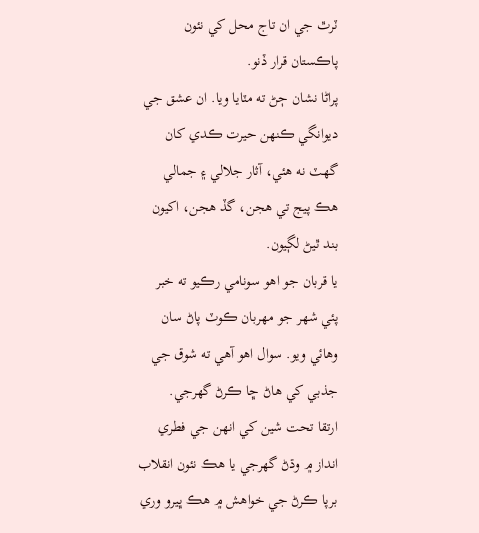ٽرٿ جي ان تاج محل کي نئون پاڪستان قرار ڏنو.
پراڻا نشان ڄڻ ته مٽايا ويا. ان عشق جي ديوانگي ڪنهن حيرت ڪدي کان گهٽ نه هئي، آثار جلالي ۽ جمالي هڪ پيج تي هجن، گڏ هجن، اکيون بند ٿيڻ لڳيون.
يا قربان جو اهو سونامي رڪيو ته خبر پئي شهر جو مهربان ڪوٽ پاڻ سان وهائي ويو. سوال اهو آهي ته شوق جي جذبي کي هاڻ ڇا ڪرڻ گهرجي.
ارتقا تحت شين کي انهن جي فطري انداز ۾ وڌڻ گهرجي يا هڪ نئون انقلاب برپا ڪرڻ جي خواهش ۾ هڪ ڀيرو وري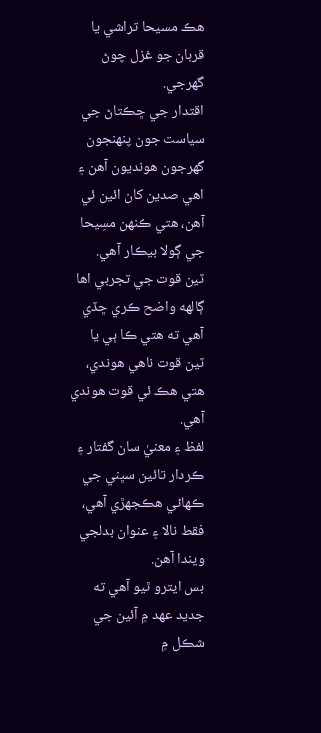هڪ مسيحا تراشي يا قربان جو غزل چوڻ گهرجي.
اقتدار جي ڇڪتاڻ جي سياست جون پنهنجون گهرجون هونديون آهن ۽ اهي صدين کان ائين ئي آهن، هتي ڪنهن مسِيحا جي ڳولا بيڪار آهي.
ٽين قوت جي تجربي اها ڳالهه واضح ڪري ڇڏي آهي ته هتي ڪا ٻي يا ٽين قوت ناهي هوندي، هتي هڪ ئي قوت هوندي آهي.
لفظ ۽ معنيٰ سان گفتار ۽ ڪردار تائين سڀني جي ڪهاڻي هڪجهڙي آهي، فقط نالا ۽ عنوان بدلجي ويندا آهن.
بس ايترو ٿيو آهي ته جديد عهد ۾ آئين جي شڪل ۾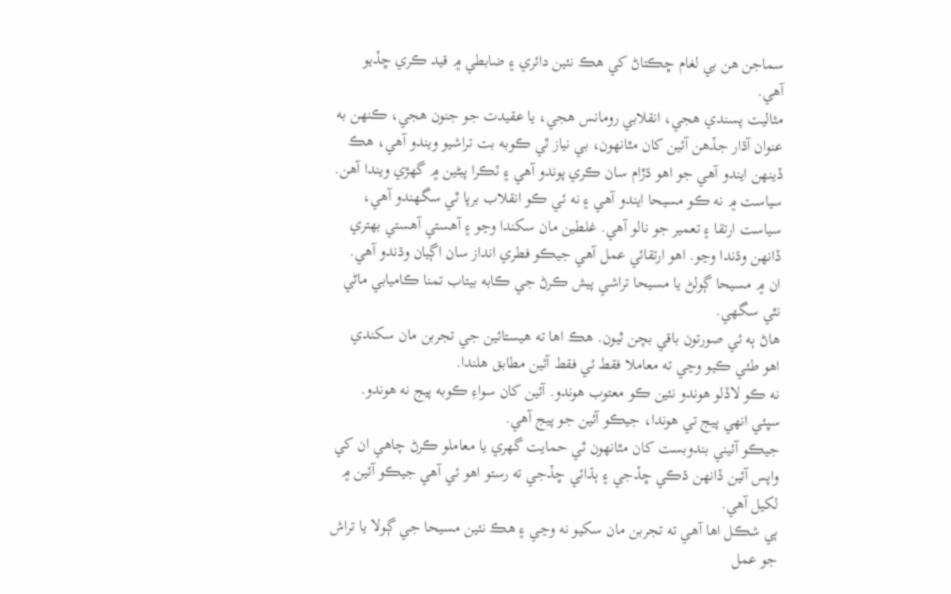سماجن هن بي لغام ڇڪتاڻ کي هڪ نئين دائري ۽ ضابطي ۾ قيد ڪري ڇڏيو آهي.
مثاليت پسندي هجي، انقلابي رومانس هجي، يا عقيدت جو جنون هجي، ڪنهن به عنوان آڌار جڏهن آئين کان مٿانهون، بي نياز ٿي ڪوبه بت تراشيو ويندو آهي، هڪ ڏينهن ايندو آهي جو اهو ڌڙام سان ڪري پوندو آهي ۽ ٽڪرا پبڻين ۾ گهڙي ويندا آهن.
سياست ۾ نه ڪو مسيحا ايندو آهي ۽ نه ئي ڪو انقلاب برپا ٿي سگهندو آهي، سياست ارتقا ۽ تعمير جو نالو آهي. غلطين مان سکندا وڃو ۽ آهستي آهستي بهتري ڏانهن وڌندا وڃو. اهو ارتقائي عمل آهي جيڪو فطري انداز سان اڳيان وڌندو آهي.
ان ۾ مسيحا ڳولڻ يا مسيحا تراشي پيش ڪرڻ جي ڪابه بيتاب تمنا ڪاميابي ماڻي نٿي سگهي.
هاڻ ٻه ئي صورتون باقي بچن ٿيون. هڪ اها ته هيستائين جي تجربن مان سکندي اهو طئي ڪيو وڃي ته معاملا فقط ئي فقط آئين مطابق هلندا.
نه ڪو لاڏلو هوندو نئين ڪو معتوب هوندو. آئين کان سواءِ ڪوبه پيج نه هوندو. سڀئي انهي پيج تي هوندا، جيڪو آئين جو پيج آهي.
جيڪو آئيني بندوبست کان مٿانهون ٿي حمايت گهري يا معاملو ڪرڻ چاهي ان کي واپس آئين ڏانهن ڌڪي ڇڏجي ۽ ٻڌائي ڇڏجي ته رستو اهو ئي آهي جيڪو آئين ۾ لکيل آهي.
ٻي شڪل اها آهي ته تجربن مان سکيو نه وڃي ۽ هڪ نئين مسيحا جي ڳولا يا تراش جو عمل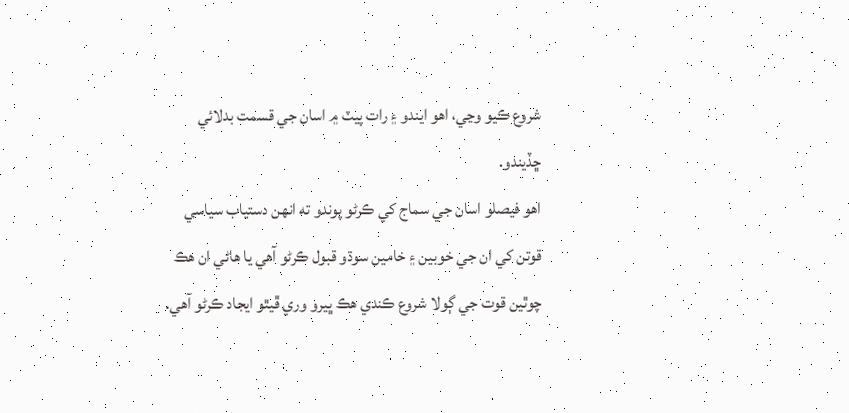شروع ڪيو وڃي، اهو ايندو ۽ رات پيٽ ۾ اسان جي قسمت بدلائي ڇڏيندو.
اهو فيصلو اسان جي سماج کي ڪرڻو پوندو ته انهن دستياب سياسي قوتن کي ان جي خوبين ۽ خامين سوڌو قبول ڪرڻو آهي يا هاڻي ان هڪ چوٿين قوت جي ڳولا شروع ڪندي هڪ ڀيرو وري ڦيٿو ايجاد ڪرڻو آهي.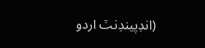(انڊپينڊنٽ اردو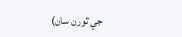جي ٿورن سان)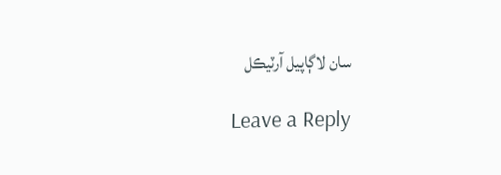سان لاڳاپيل آرٽيڪل

Leave a Reply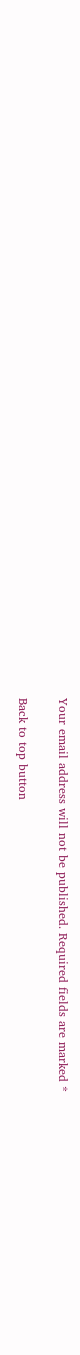Your email address will not be published. Required fields are marked *

Back to top button